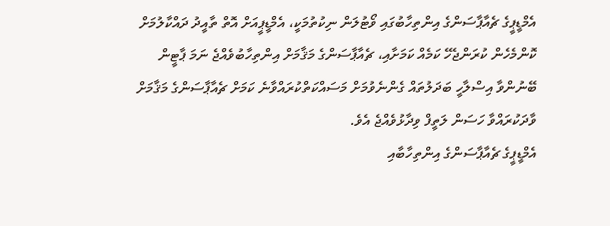އެމްޑީޕީގެ ޗެއާޕާސަންގެ އިންތިހާބުގައި ވޯޓުލަން ނިކުތުމަކީ، އެމްޑީޕީއަށް އޮތް ތާއީދު ދައްކާލުމަށް ކޮންމެހެން ކުރަންޖެހޭ ކަމެއް ކަމަށާއި، ޗެއާޕާސަންގެ މަޤާމަށް އިންތިހާބުވެއްޖެ ނަމަ ޕާޓީން ބޭނުންވާ އިސްލާހީ ބަދަލުތައް ގެންނެވުމަށް މަސައްކަތްކުރައްވާނެ ކަމަށް ޗެއާޕާސަންގެ މަޤާމަށް ވާދަކުރައްވާ ހަސަން ލަތީފް ވިދާޅުވެއްޖެ އެވެ.
އެމްޑީޕީގެ ޗެއާޕާސަންގެ އިންތިހާބާއި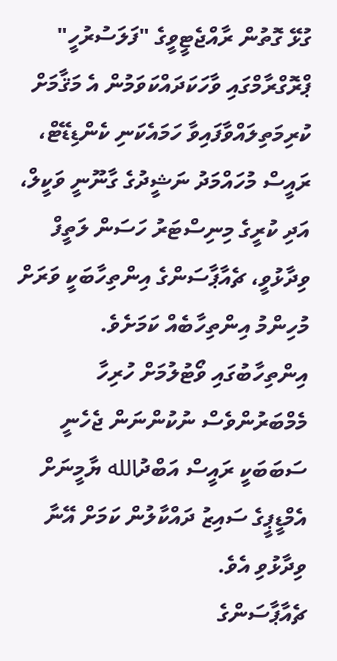ގުޅޭ ގޮތުން ރާއްޖެޓީވީގެ "ފަލަސުރުހީ" ޕްރޮގްރާމްގައި ވާހަކަދައްކަވަމުން އެ މަޤާމަށް ކުރިމަތިލައްވާފައިވާ ހަމައެކަނި ކެންޑިޑޭޓް، ރައީސް މުހައްމަދު ނަޝީދުގެ ގާނޫނީ ވަކީލް، އަދި ކުރީގެ މިނިސްޓަރު ހަސަން ލަތީފް ވިދާޅުވީ، ޗެއާޕާސަންގެ އިންތިހާބަކީ ވަރަށް މުހިންމު އިންތިހާބެއް ކަމަށެވެ. އިންތިހާބުގައި ވޯޓުލުމަށް ހުރިހާ މެމްބަރުންވެސް ނުކުންނަން ޖެހެނީ ސަބަބަކީ ރައީސް އަބްދުالله ޔާމީނަށް އެމްޑީޕީގެ ސައިޒު ދައްކާލުން ކަމަށް އޭނާ ވިދާޅުވި އެވެ.
ޗެއާޕާސަންގެ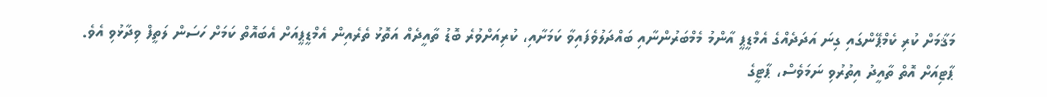މަޤާމަށް ކުރި ކެމްޕޭންގައި ގިނަ އަދަދެއްގެ އެމްޑީޕީ އާންމު މެމްބަރުންނާއި ބައްދަލުވެފައިވާ ކަމަށާއި، ކުރިއަށްވުރެ ބޮޑު ތާއީދެއް އަތޮޅު ތެރެއިން އެމްޑީޕީއަށް އެބައޮތް ކަމަށް ހަސަން ލަތީފް ވިދާޅުވި އެވެ. ޕާޓިއަށް އޮތް ތާއީދު އިތުރުވި ނަމަވެސް، ޕާޓީގެ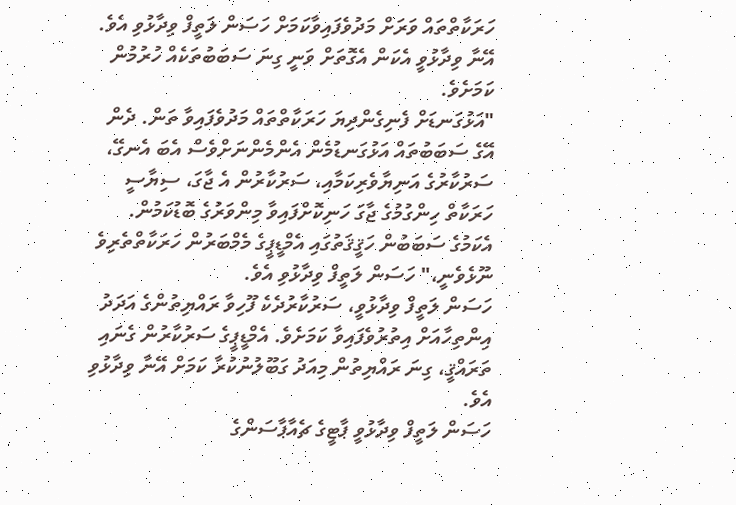ހަރަކާތްތައް ވަރަށް މަދުވެފައިވާކަމަށް ހަސަން ލަތީފް ވިދާޅުވި އެވެ. އޭނާ ވިދާޅުވީ އެކަން އެގޮތަށް ވަނީ ގިނަ ސަބަބުތަކެއް ހުރުމުން ކަމަށެވެ.
"އަޅުގަނޑަށް ފެނިގެންދިޔަ ހަރަކާތްތައް މަދުވެފައިވާ ތަން. ދެން އޭގެ ސަބަބުތައް އަޅުގަނޑުމެން އެންމެންނަށްވެސް އެބަ އެނގޭ، ސަރުކާރުގެ އަނިޔާވެރިކަމާއި، ސަރުކާރުން އެ ޖާގަ، ސިޔާސީ ހަރަކާތް ހިންގުމުގެ ޖާގަ ހަނިކޮށްފައިވާ މިންވަރުގެ ބޮޑުކަމުން. އެކަމުގެ ސަބަބުން ހަޤީޤަތުގައި އެމްޑީޕީގެ މެމްބަރުން ހަރަކާތްތެރިވެ ނޫޅެވެނީ،" ހަސަން ލަތީފް ވިދާޅުވި އެވެ.
ހަސަން ލަތީފް ވިދާޅުވީ، ސަރުކާރުދެކެ ފޫހިވާ ރައްޔިތުންގެ އަދަދު އިންތިހާއަށް އިތުރުވެފައިވާ ކަމަށެވެ. އެމްޑީޕީގެ ސަރުކާރުން ގެނައި ތަރައްޤީ، ގިނަ ރައްޔިތުން މިއަދު ގަބޫލުނުކުރާ ކަމަށް އޭނާ ވިދާޅުވި އެވެ.
ހަސަން ލަތީފް ވިދާޅުވީ ޕާޓީގެ ޗެއާޕާސަންގެ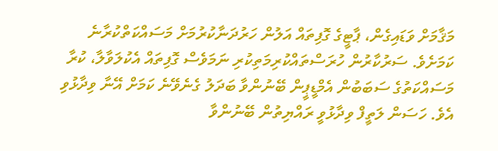މަޤާމަށް ވަޑައިގެން، ޕާޓީގެ ގޮފިތައް އަލުން ހަރުދަނާކުރުމަށް މަސައްކަތްކުރާނެ ކަމަށެވެ. ސަރުކާރުން ހުރަސްތައްކުރިމަތިކުރި ނަމަވެސް ގޮފިތައް އެކުލަވާލާ، ކުރާ މަސައްކަތުގެ ސަބަބުން އެމްޑީޕީން ބޭނުންވާ ބަދަލު ގެނެވޭނެ ކަމަށް އޭނާ ވިދާޅުވި އެވެ. ހަސަން ލަތީފް ވިދާޅުވީ ރައްޔިތުން ބޭނުންވާ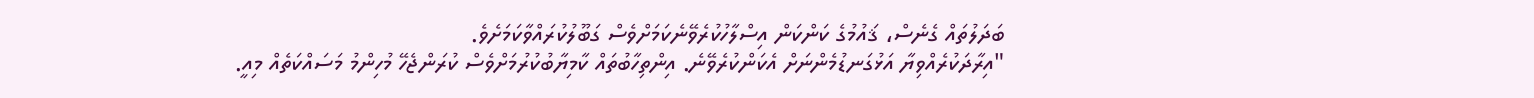ބަދަލުތައް ގެނެސް، ޤައުމުގެ ކަންކަން އިސްލާހުކުރެވޭނެކަމަށްވެސް ގަބޫލުކުރައްވާކަމަށެވެ.
"އިރާދަކުރެއްވިޔާ އަޅުގަނޑުމެންނަށް އެކަންކުރެވޭނެ. އިންތިހާބުތައް ކާމިޔާބުކުރުމަށްވެސް ކުރަންޖެހޭ މުހިންމު މަސައްކަތެއް މިއީ.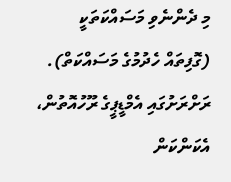މި ދެންނެވި މަސައްކަތަކީ (ގޮފިތައް ހެދުމުގެ މަސައްކަތް). ރަށްރަށުގައި އެމްޑީޕީގެ ރޫހުއޮތުން، އެކަންކަން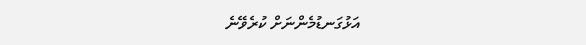އަޅުގަނޑުމެންނަށް ކުރެވޭނެ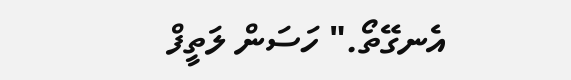އެނގޭތޯ." ހަސަން ލަތީފް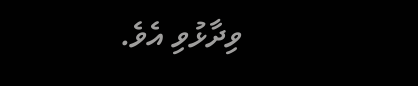ވިދާޅުވި އެވެ.